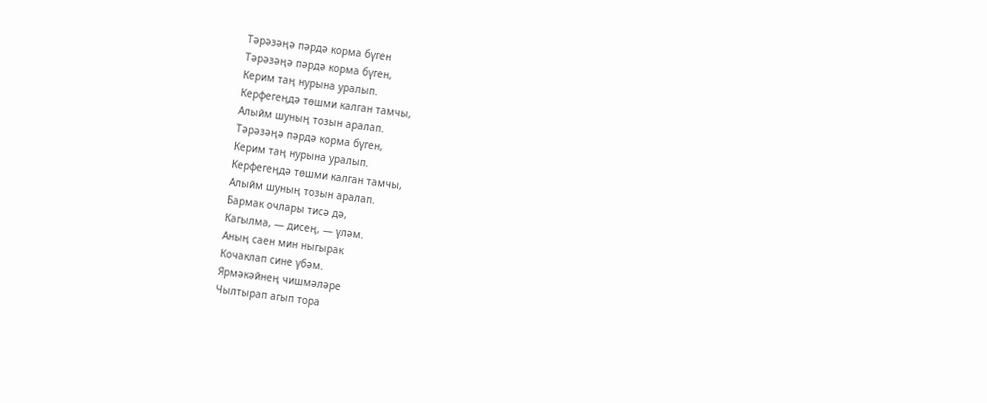Тәрәзәңә пәрдә корма бүген
Тәрәзәңә пәрдә корма бүген,
Керим таң нурына уралып.
Керфегеңдә төшми калган тамчы,
Алыйм шуның тозын аралап.
Тәрәзәңә пәрдә корма бүген,
Керим таң нурына уралып.
Керфегеңдә төшми калган тамчы,
Алыйм шуның тозын аралап.
Бармак очлары тисә дә,
Кагылма, — дисең, — үләм.
Аның саен мин ныгырак
Кочаклап сине үбәм.
Ярмәкәйнең чишмәләре
Чылтырап агып тора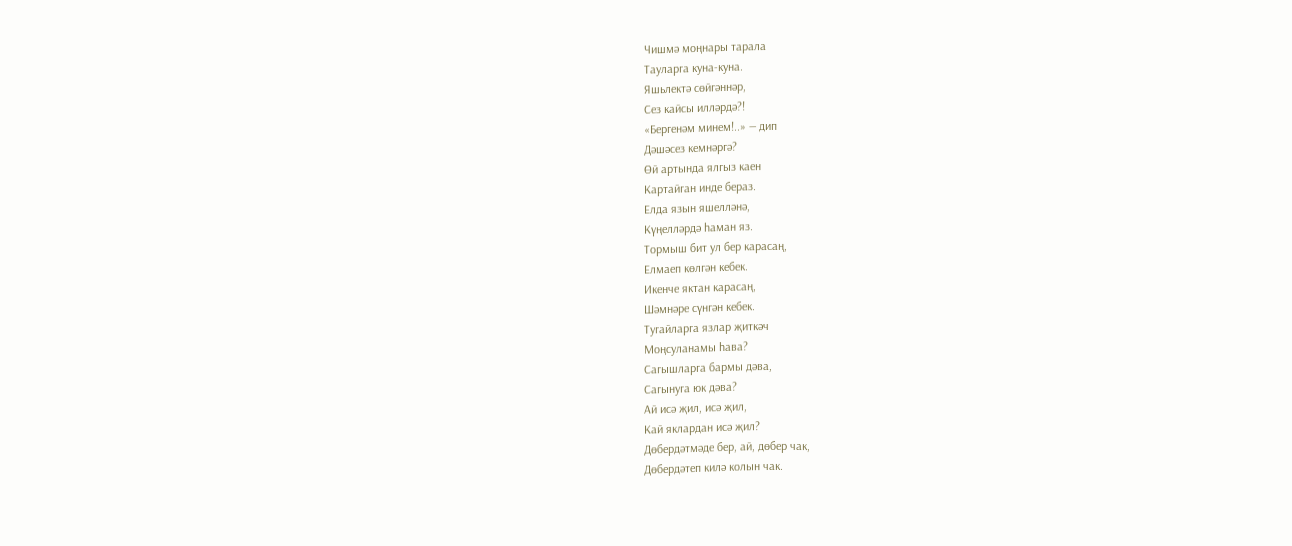Чишмә моңнары тарала
Тауларга куна-куна.
Яшьлектә сөйгәннәр,
Сез кайсы илләрдә?!
«Бергенәм минем!..» — дип
Дәшәсез кемнәргә?
Өй артында ялгыз каен
Картайган инде бераз.
Елда язын яшелләнә,
Күңелләрдә һаман яз.
Тормыш бит ул бер карасаң,
Елмаеп көлгән кебек.
Икенче яктан карасаң,
Шәмнәре сүнгән кебек.
Тугайларга язлар җиткәч
Моңсуланамы һава?
Сагышларга бармы дәва,
Сагынуга юк дәва?
Ай исә җил, исә җил,
Кай яклардан исә җил?
Дөбердәтмәде бер, ай, дөбер чак,
Дөбердәтеп килә колын чак.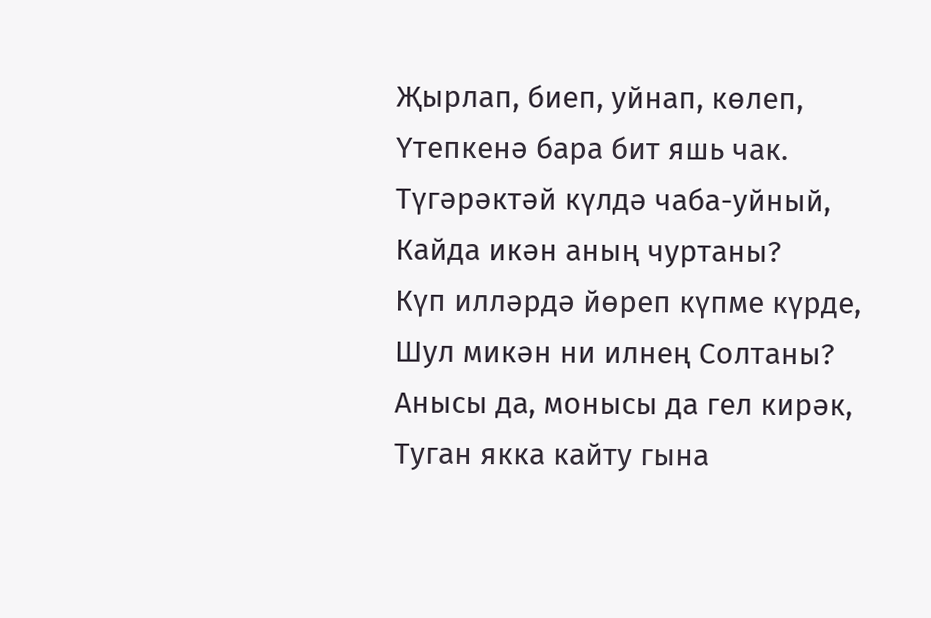Җырлап, биеп, уйнап, көлеп,
Үтепкенә бара бит яшь чак.
Түгәрәктәй күлдә чаба-уйный,
Кайда икән аның чуртаны?
Күп илләрдә йөреп күпме күрде,
Шул микән ни илнең Солтаны?
Анысы да, монысы да гел кирәк,
Туган якка кайту гына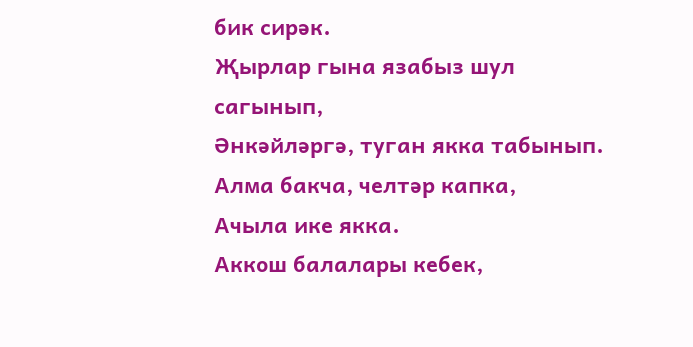бик сирәк.
Җырлар гына язабыз шул сагынып,
Әнкәйләргә, туган якка табынып.
Алма бакча, челтәр капка,
Ачыла ике якка.
Аккош балалары кебек,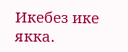Икебез ике якка.